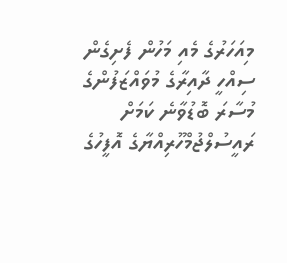މިއަހަރުގެ މެއި މަހުން ފެށިގެން ސިއްހީ ދާއިރާގެ މުވައްޒަފުންގެ މުސާރަ ބޮޑުވާނެ ކަމަށް ރައީސުލްޖުމްހޫރިއްޔާގެ އޮފީހުގެ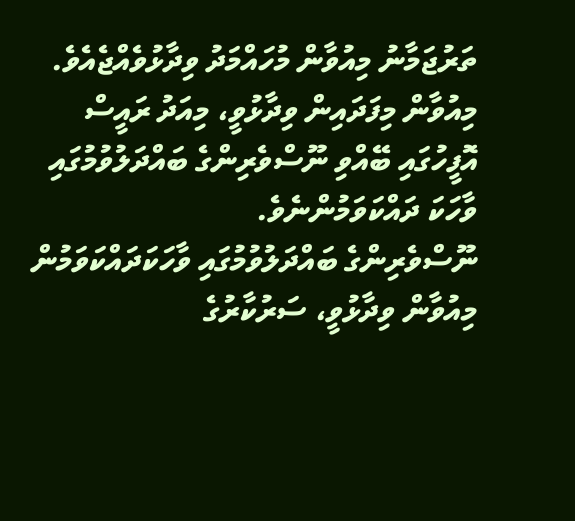ތަރުޖަމާނު މިއުވާން މުހައްމަދު ވިދާޅުވެއްޖެއެވެ.
މިއުވާން މިފަދައިން ވިދާޅުވީ، މިއަދު ރައީސް އޮފީހުގައި ބޭއްވި ނޫސްވެރިންގެ ބައްދަލުވުމުގައި ވާހަކަ ދައްކަވަމުންނެވެ.
ނޫސްވެރިންގެ ބައްދަލުވުމުގައި ވާހަކަދައްކަވަމުން މިއުވާން ވިދާޅުވީ، ސަރުކާރުގެ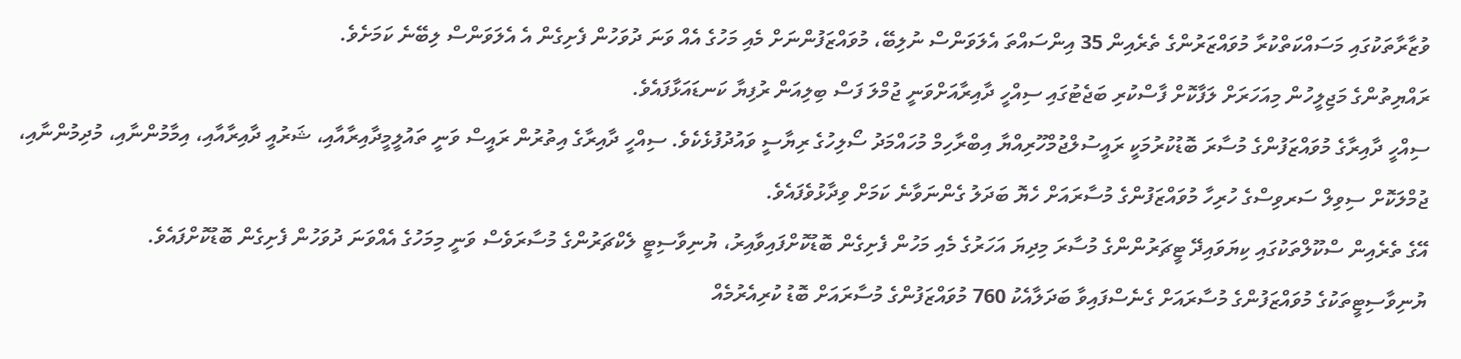ވުޒާރާތަކުގައި މަސައްކަތްކުރާ މުވައްޒަރުންގެ ތެރެއިން 35 އިންސައްތަ އެލަވަންސް ނުލިބޭ، މުވައްޒަފުންނަށް މެއި މަހުގެ އެއް ވަނަ ދުވަހުން ފެށިގެން އެ އެލަވަންސް ލިބޭނެ ކަމަށެވެ.
ރައްޔިތުންގެ މަޖިލީހުން މިއަހަރަށް ލަފާކޮށް ފާސްކުރި ބަޖެޓުގައި ސިއްހީ ދާއިރާއަށްވަނީ ޖުމްލަ ފަސް ބިލިއަން ރުފިޔާ ކަނޑައަޅާފައެވެ.
ސިއްހީ ދާއިރާގެ މުވައްޒަފުންގެ މުސާރަ ބޮޑުކުރުމަކީ ރައީސުލްޖުމްހޫރިއްޔާ އިބްރާހިމް މުހައްމަދު ސޯލިހުގެ ރިޔާސީ ވައުދުފުޅެކެވެ. ސިއްހީ ދާއިރާގެ އިތުރުން ރައީސް ވަނީ ތައުލީމީދާއިރާއާއި، ޝަރުއީ ދާއިރާއާއި، އިމާމުންނާއި، މުދިމުންނާއި، ޖުމްލަކޮށް ސިވިލް ސަރވިސްގެ ހުރިހާ މުވައްޒަފުންގެ މުސާރައަށް ހެޔޮ ބަދަލު ގެންނަވާނެ ކަމަށް ވިދާޅުވެފައެވެ.
އޭގެ ތެރެއިން ސްކޫލްތަކުގައި ކިޔަވައިދޭ ޓީޗަރުންންގެ މުސާރަ މިދިޔަ އަހަރުގެ މެއި މަހުން ފެށިގެން ބޮޑުކޮށްފައިވާއިރު، ޔުނިވާސިޓީ ލެކްޗަރުންގެ މުސާރަވެސް ވަނީ މިމަހުގެ އެއްވަނަ ދުވަހުން ފެށިގެން ބޮޑުކޮށްފައެވެ.
ޔުނިވާސިޓީތަކުގެ މުވައްޒަފުންގެ މުސާރައަށް ގެނެސްފައިވާ ބަދަލާއެކު 760 މުވައްޒަފުންގެ މުސާރައަށް ބޮޑު ކުރިއެރުމެއް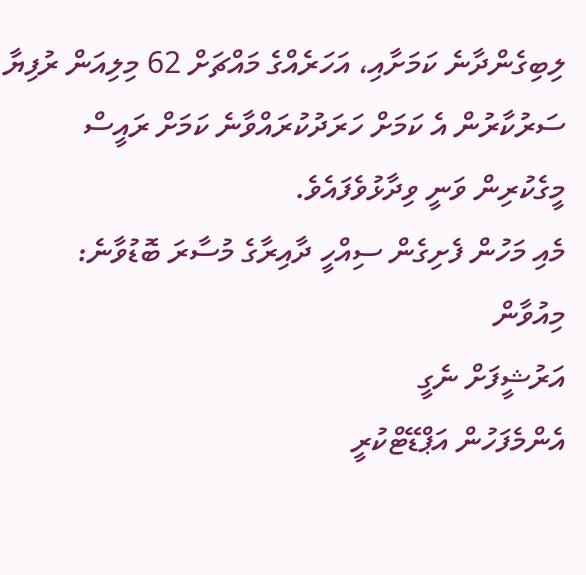ލިބިގެންދާނެ ކަމަށާއި، އަހަރެއްގެ މައްޗަށް 62 މިލިއަން ރުފިޔާ ސަރުކާރުން އެ ކަމަށް ހަރަދުކުރައްވާނެ ކަމަށް ރައީސް މީގެކުރިން ވަނީ ވިދާޅުވެފައެވެ.
މެއި މަހުން ފެށިގެން ސިއްހީ ދާއިރާގެ މުސާރަ ބޮޑުވާނެ: މިއުވާން
އަރުޝީފަށް ނެގީ
އެންމެފަހުން އަޕްޑޭޓްކުރީ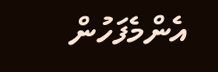އެންމެފަހުން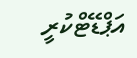އަޕްޑޭޓްކުރީ